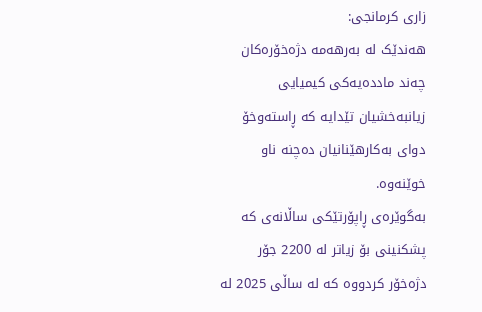زاری كرمانجی:
هەندێک لە بەرهەمە دژەخۆرەکان چەند ماددەیەکی کیمیایی زیانبەخشیان تێدایە کە ڕاستەوخۆ دوای بەکارهێنانیان دەچنە ناو خوێنەوە.
بەگوێرەی ڕاپۆرتێکی ساڵانەی کە پشکنینی بۆ زیاتر لە 2200 جۆر دژەخۆر کردووە کە لە ساڵی 2025 لە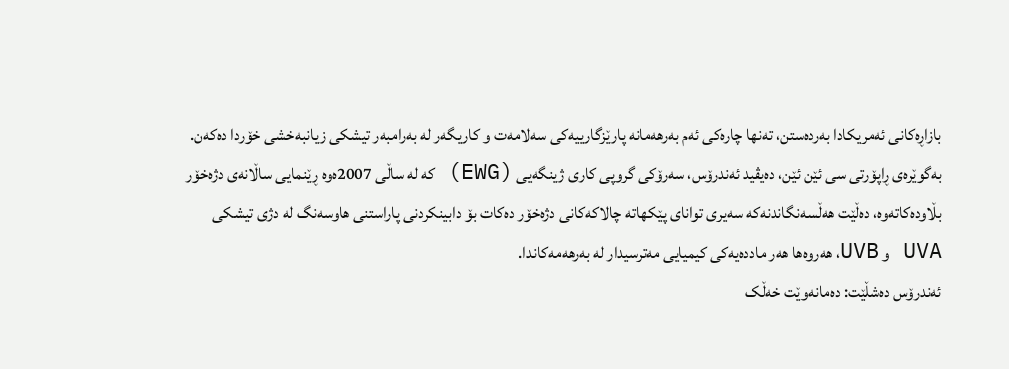بازاڕەکانی ئەمریکادا بەردەستن، تەنها چارەکی ئەم بەرهەمانە پارێزگارییەکی سەلامەت و کاریگەر لە بەرامبەر تیشکی زیانبەخشی خۆردا دەکەن.
بەگوێرەی ڕاپۆرتی سی ئێن ئێن، دەیڤید ئەندرۆس، سەرۆکی گروپی کاری ژینگەیی (EWG) کە لە ساڵی 2007ەوە ڕێنمایی ساڵانەی دژەخۆر بڵاودەکاتەوە، دەڵێت هەڵسەنگاندنەکە سەیری توانای پێکهاتە چالاکەکانی دژەخۆر دەکات بۆ دابینکردنی پاراستنی هاوسەنگ لە دژی تیشکی UVA و UVB، هەروەها هەر ماددەیەکی کیمیایی مەترسیدار لە بەرهەمەکاندا.
ئەندرۆس دەشڵێت: دەمانەوێت خەڵک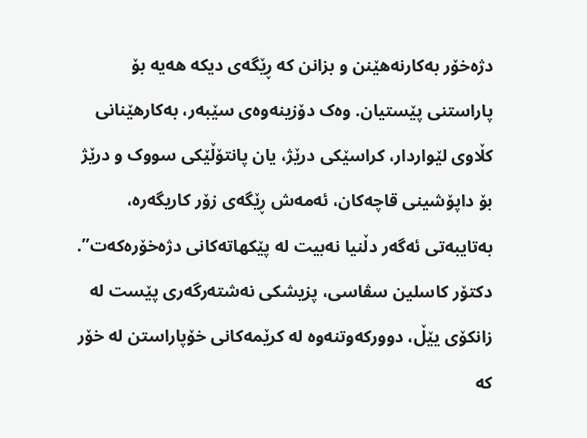دژەخۆر بەکارنەهێنن و بزانن کە ڕێگەی دیکە هەیە بۆ پاراستنی پێستیان. وەک دۆزینەوەی سێبەر، بەکارهێنانی کڵاوی لێواردار، کراسێکی درێژ، یان پانتۆڵێکی سووک و درێژ بۆ داپۆشینی قاچەکان، ئەمەش ڕێگەی زۆر کاریگەرە، بەتایبەتی ئەگەر دڵنیا نەبیت لە پێکهاتەکانی دژەخۆرەکەت”.
دکتۆر کاسلین سڤاسی، پزیشکی نەشتەرگەری پێست لە زانکۆی یێڵ، دوورکەوتنەوە لە كرێمەكانی خۆپاراستن لە خۆر کە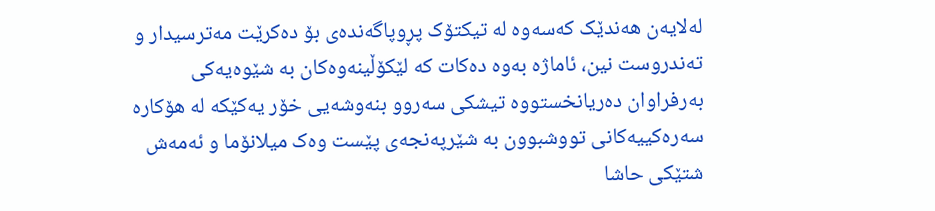لەلایەن هەندێک كەسەوە لە تیکتۆک پڕوپاگەندەی بۆ دەكرێت مەترسیدار و تەندروست نین، ئاماژە بەوە دەکات کە لێکۆڵینەوەکان بە شێوەیەکی بەرفراوان دەریانخستووە تیشکی سەروو بنەوشەیی خۆر یەکێکە لە هۆکارە سەرەکییەکانی تووشبوون بە شێرپەنجەی پێست وەک میلانۆما و ئەمەش شتێکی حاشا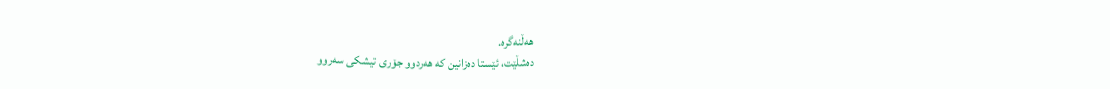هەڵنەگرە.
دەشڵێت، ئێستا دەزانین کە هەردوو جۆری تیشکی سەروو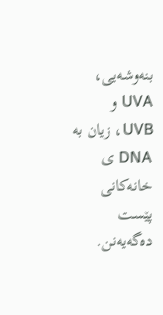بنەوشەیی، UVA و UVB، زیان بە DNA ی خانەکانی پێست دەگەیەنن.